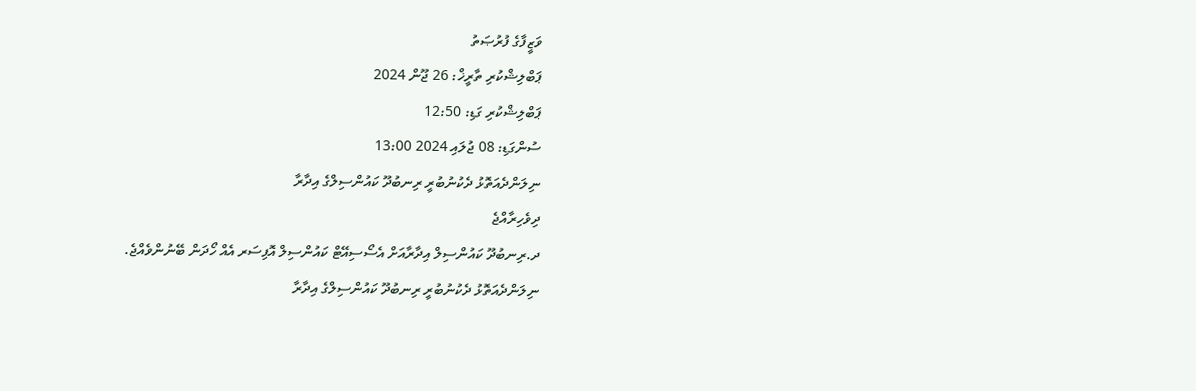ވަޒީފާގެ ފުރުޞަތު
ޕަބްލިޝްކުރި ތާރީޚް: 26 ޖޫން 2024
ޕަބްލިޝްކުރި ގަޑި: 12:50
ސުންގަޑި: 08 ޖުލައި 2024 13:00
ނިލަންދެއަތޮޅު ދެކުނުބުރީ ރިނބުދޫ ކައުންސިލްގެ އިދާރާ
ދިވެހިރާއްޖެ
ދ.ރިނބުދޫ ކައުންސިލް އިދާރާއަށް އެސޯސިއޭޓް ކައުންސިލް އޮފިސަރ އެއް ހޯދަން ބޭނުންވެއްޖެ.
ނިލަންދެއަތޮޅު ދެކުނުބުރީ ރިނބުދޫ ކައުންސިލްގެ އިދާރާ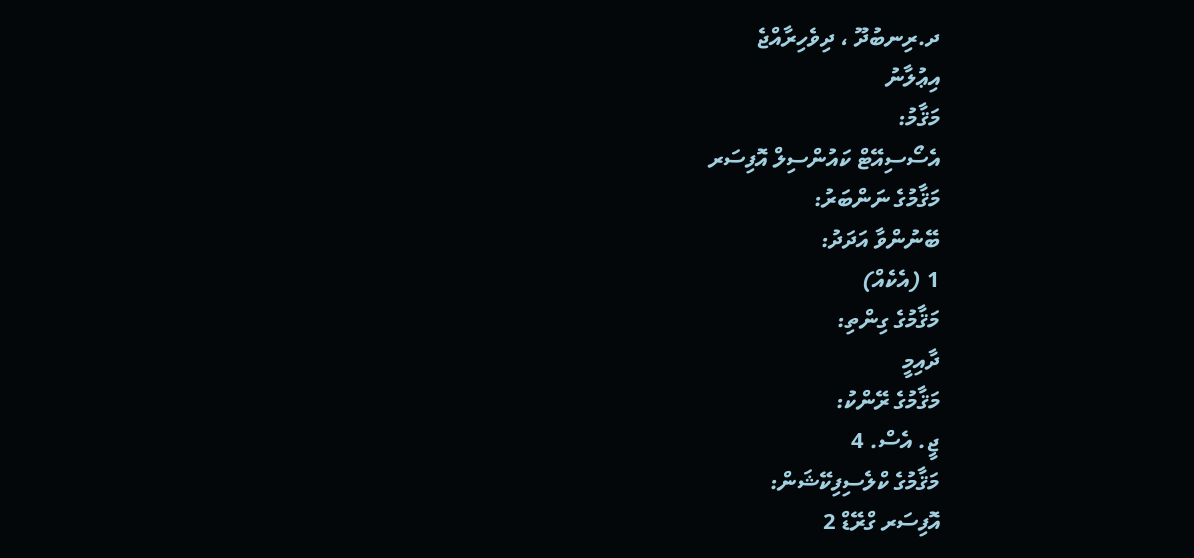ދ.ރިނބުދޫ ، ދިވެހިރާއްޖެ
އިޢުލާނު
މަޤާމު:
އެސޯސިއޭޓް ކައުންސިލް އޮފިސަރ
މަޤާމުގެ ނަންބަރު:
ބޭނުންވާ އަދަދު:
1 (އެކެއް)
މަޤާމުގެ ގިންތި:
ދާއިމީ
މަޤާމުގެ ރޭންކު:
ޖީ. އެސް. 4
މަޤާމުގެ ކްލެސިފިކޭޝަން:
އޮފިސަރ ގްރޭޑް 2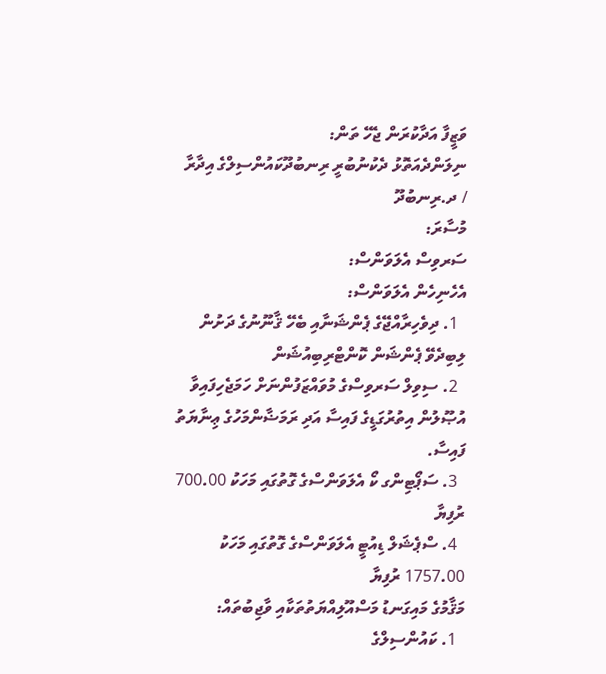ވަޒީފާ އަދާކުރަން ޖެހޭ ތަން:
ނިލަންދެއަތޮޅު ދެކުނުބުރީ ރިނބުދޫކައުންސިލްގެ އިދާރާ / ދ.ރިނބުދޫ
މުސާރަ:
ސަރވިސް އެލަވަންސް:
އެހެނިހެން އެލަވަންސް:
  1. ދިވެހިރާއްޖޭގެ ޕެންޝަނާއި ބެހޭ ޤާނޫނުގެ ދަށުން ލިބިދެވޭ ޕެންޝަން ކޮންޓްރިބިއުޝަން
  2. ސިވިލް ސަރވިސްގެ މުވައްޒަފުންނަށް ހަމަޖެހިފައިވާ އުޞޫލުން އިތުރުގަޑީގެ ފައިސާ އަދި ރަމަޟާންމަހުގެ ޢިނާޔަތު ފައިސާ.
  3. ސަޕޯޓިންގ ކޯ އެލަވަންސްގެ ގޮތުގައި މަހަކު 700.00 ރުފިޔާ
  4. ސްޕެޝަލް ޑިއުޓީ އެލަވަންސްގެ ގޮތުގައި މަހަކު 1757.00 ރުފިޔާ
މަޤާމުގެ މައިގަނޑު މަސްއޫލިއްޔަތުތަކާއި ވާޖިބުތައް:
  1. ކައުންސިލްގެ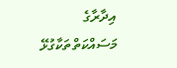އިދާރާގެ މަސައްކަތްތަކާގުޅޭ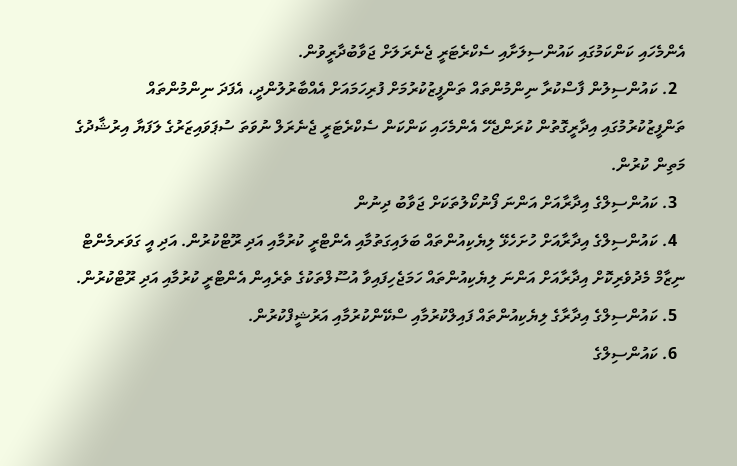އެންމެހައި ކަންކަމުގައި ކައުންސިލަށާއި ސެކްރެޓަރީ ޖެނެރަލަށް ޖަވާބުދާރީވުން.
  2. ކައުންސިލުން ފާސްކުރާ ނިންމުންތައް ތަންފީޒުކުރުމަށް ފުރިހަމައަށް އެއްބާރުލުންދީ، އެފަދަ ނިންމުންތައް ތަންފީޒުކުރުމުގައި އިދާރީގޮތުން ކުރަންޖެހޭ އެންމެހައި ކަންކަން ސެކްރެޓަރީ ޖެނެރަލް ނުވަތަ ސުޕަވައިޒަރުގެ ލަފަޔާ އިރުޝާދުގެ މަތިން ކުރުން.
  3. ކައުންސިލްގެ އިދާރާއަށް އަންނަ ފޯނުކޯލުތަކަށް ޖަވާބު ދިނުން
  4. ކައުންސިލްގެ އިދާރާއަށް ހުށަހެޅޭ ލިޔެކިއުންތައް ބަލައިގަތުމާއި އެންޓްރީ ކުރުމާއި އަދި ރޫޓްކުރުން. އަދި އީ ގަވަރމެންޓް ނިޒާމް މެދުވެރިކޮށް އިދާރާއަށް އަންނަ ލިޔެކިއުންތައް ހަމަޖެހިފައިވާ އުސޫލްތަކުގެ ތެރެއިން އެންޓްރީ ކުރުމާއި އަދި ރޫޓްކުރުން.
  5. ކައުންސިލްގެ އިދާރާގެ ލިޔެކިއުންތައް ފައިލްކުރުމާއި ސްކޭންކުރުމާއި އަރުޝީފްކުރުން.
  6. ކައުންސިލްގެ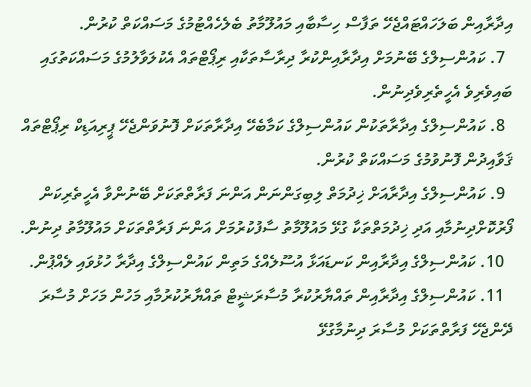އިދާރާއިން ބަލަހައްޓައްޖެހޭ ތަފާސް ހިސާބާއި މައުލޫމާތު ބެލެހެއްޓުމުގެ މަސައްކަތް ކުރުން.
  7. ކައުންސިލްގެ ބޭނުމަށް އިދާރާއިންކުރާ ދިރާސާތަކާއި ރިޕޯޓްތައް އެކުލަވާލުމުގެ މަސައްކަތުގައި ބައިވެރިވެ އެހީތެރިވެދިނުން.
  8. ކައުންސިލްގެ އިދާރާތަކުން ކައުންސިލްގެ ކަމާބެހޭ އިދާރާތަކަށް ފޮނުވަންޖެހޭ ޕީރިއަޑިކް ރިޕޯޓްތައް ޤަވާއިދުން ފޮނުވުމުގެ މަސައްކަތް ކުރުން.
  9. ކައުންސިލްގެ އިދާރާއަށް ޚިދުމަތް ލިބިގަންނަން އަންނަ ފަރާތްތަކަށް ބޭނުންވާ އެހީތެރިކަން ފޯރުކޮށްދިނުމާއި އަދި ޚިދުމަތްތަކާ ގުޅޭ މައުލޫމާތު ސާފުކުރުމަށް އަންނަ ފަރާތްތަކަށް މައުލޫމާތު ދިނުން.
  10. ކައުންސިލްގެ އިދާރާއިން ކަނޑައަޅާ އުސޫލެއްގެ މަތިން ކައުންސިލްގެ އިދާރާ ހުޅުވައި ލެއްޕުން.
  11. ކައުންސިލްގެ އިދާރާއިން ތައްޔާރުކުރާ މުސާރަޝީޓް ތައްޔާރުކުރުމާއި މަހުން މަހަށް މުސާރަ ދޭންޖެހޭ ފަރާތްތަކަށް މުސާރަ ދިނުމާގުޅޭ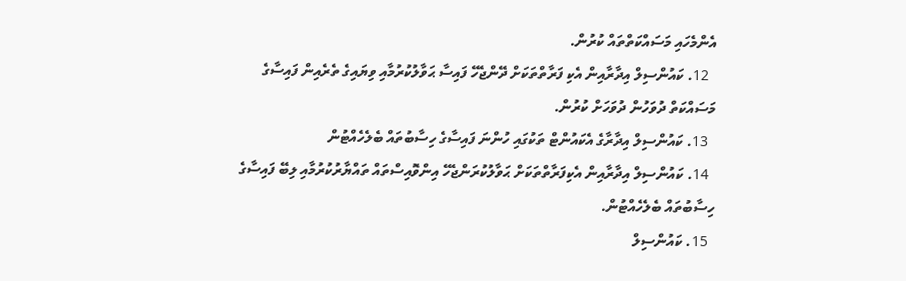އެންމެހައި މަސައްކަތްތައް ކުރުން.
  12. ކައުންސިލް އިދާރާއިން އެކި ފަރާތްތަކަށް ދޭންޖެހޭ ފައިސާ ޙަވާލުކުރުމާއި ވިޔައިގެ ތެރެއިން ފައިސާގެ މަސައްކަތް ދުވަހުން ދުވަހަށް ކުރުން.
  13. ކައުންސިލް އިދާރާގެ އެކައުންޓް ތަކުގައި ހުންނަ ފައިސާގެ ހިސާބުތައް ބެލެހެއްޓުން
  14. ކައުންސިލް އިދާރާއިން އެކިފަރާތްތަކަށް ޙަވާލުކުރަންޖެހޭ އިންވޮއިސްތައް ތައްޔާރުކުރުމާއި ލިބޭ ފައިސާގެ ހިސާބުތައް ބެލެހެއްޓުން.
  15. ކައުންސިލް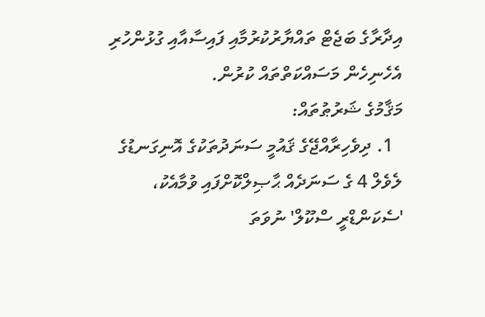އިދާރާގެ ބަޖެޓް ތައްޔާރުކުރުމާއި ފައިސާއާއި ގުޅުންހުރި އެހެނިހެން މަސައްކަތްތައް ކުރުން.
މަޤާމުގެ ޝަރުޠުތައް:
  1. ދިވެހިރާއްޖޭގެ ޤައުމީ ސަނަދުތަކުގެ އޮނިގަނޑުގެ ލެވެލް 4 ގެ ސަނަދެއް ޙާޞިލްކޮށްފައި ވުމާއެކު، 'ސެކަންޑްރީ ސްކޫލް' ނުވަތަ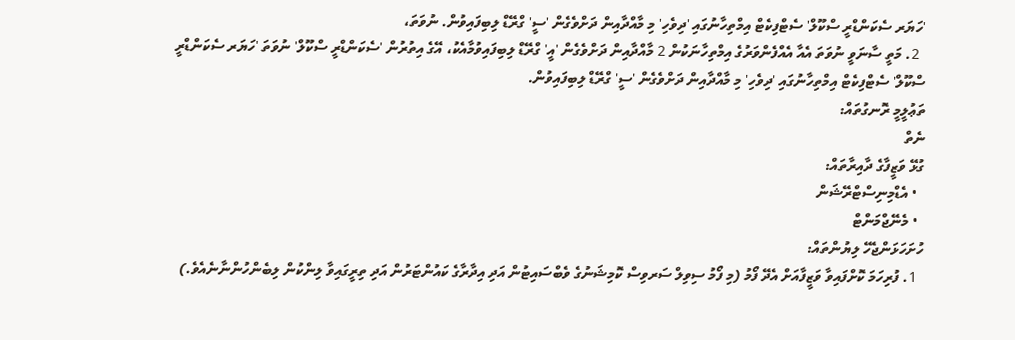'ހަޔަރ ސެކަންޑްރީ ސްކޫލް' ސެޓްފިކެޓް އިމްތިހާނުގައި 'ދިވެހި' މި މާއްދާއިން ދަށްވެގެން 'ސީ' ގްރޭޑް ލިބިފައިވުން. ނުވަތަ،
  2. މަތީ ސާނަވީ ނުވަތަ އެއާ އެއްފެންވަރުގެ އިމްތިހާނަކުން 2 މާއްދާއިން ދަށްވެގެން 'އީ' ގްރޭޑް ލިބިފައިވުމާއެކު، އޭގެ އިތުރުން 'ސެކަންޑްރީ ސްކޫލް' ނުވަތަ 'ހަޔަރ ސެކަންޑްރީ ސްކޫލް' ސެޓްފިކެޓް އިމްތިހާނުގައި 'ދިވެހި' މި މާއްދާއިން ދަށްވެގެން 'ސީ' ގްރޭޑް ލިބިފައިވުން.
ތަޢުލީމީ ރޮނގުތައް:
ނެތް
ގުޅޭ ވަޒީފާގެ ދާއިރާތައް:
  • އެޑްމިނިސްޓްރޭޝަން
  • މެނޭޖްމަންޓް
ހުށަހަޅަންޖެހޭ ލިޔުންތައް:
  1. ފުރިހަމަ ކޮށްފައިވާ ވަޒީފާއަށް އެދޭ ފޯމު (މި ފޯމު ސިވިލް ސަރވިސް ކޮމިޝަނުގެ ވެބްސައިޓުން އަދި އިދާރާގެ ކައުންޓަރުން އަދި ތިރީގައިވާ ލިންކުން ލިބެންހުންނާނެއެވެ.)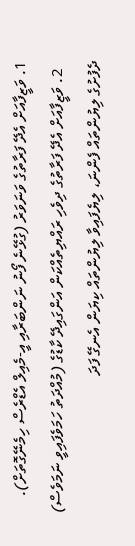1. ވަޒީފާއަށް އެދޭ ފަރާތުގެ ވަނަވަރު (ގުޅޭނެ ފޯނު ނަންބަރާއި އީ-މެއިލް އެޑްރެސް ހިމެނޭގޮތަށް).
  2. ވަޒީފާއަށް އެދޭ ފަރާތުގެ ދިވެހި ރައްޔިތެއްކަން އަންގައިދޭ ކާޑުގެ (މުއްދަތު ހަމަވެފައިވީ ނަމަވެސް) ދެފުށުގެ ލިޔުންތައް ފެންނަ، ލިޔެފައިވާ ލިޔުންތައް ކިޔަން އެނގޭ ފަދަ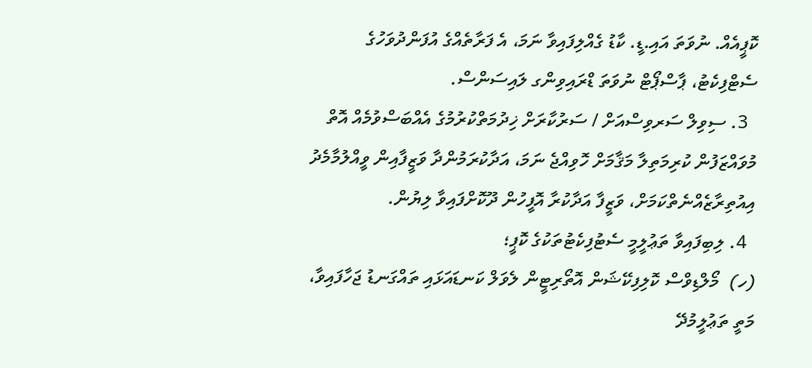ކޮޕީއެއް. ނުވަތަ އައި.ޑީ. ކާޑު ގެއްލިފައިވާ ނަމަ، އެ ފަރާތެއްގެ އުފަންދުވަހުގެ ސެޓްފިކެޓު، ޕާސްޕޯޓް ނުވަތަ ޑްރައިވިންގ ލައިސަންސް.
  3. ސިވިލް ސަރވިސްއަށް / ސަރުކާރަށް ޚިދުމަތްކުރުމުގެ އެއްބަސްވުމެއް އޮތް މުވައްޒަފުން ކުރިމަތިލާ މަޤާމަށް ހޮވިއްޖެ ނަމަ، އަދާކުރަމުންދާ ވަޒީފާއިން ވީއްލުމާމެދު އިއުތިރާޒެއްނެތްކަމަށް، ވަޒީފާ އަދާކުރާ އޮފީހުން ދޫކޮށްފައިވާ ލިޔުން.
  4. ލިބިފައިވާ ތަޢުލީމީ ސެޓުފިކެޓުތަކުގެ ކޮޕީ؛
(ހ)  މޯލްޑިވްސް ކޮލިފިކޭޝަން އޮތޯރިޓީން ލެވަލް ކަނޑައަޅައި ތައްގަނޑު ޖަހާފައިވާ، މަތީ ތަޢުލީމުދޭ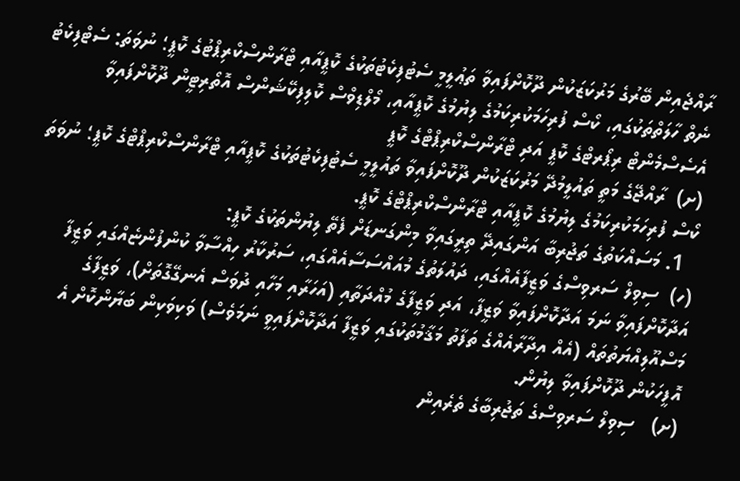ރާއްޖެއިން ބޭރުގެ މަރުކަޒަކުން ދޫކޮށްފައިވާ ތަޢުލީމީ ސެޓުފިކެޓުތަކުގެ ކޮޕީއާއި ޓްރާންސްކްރިޕްޓުގެ ކޮޕީ؛ ނުވަތަ: ސެޓްފިކެޓު ނެތް ހާލަތްތަކުގައި، ކޯސް ފުރިހަމަކުރިކަމުގެ ލިޔުމުގެ ކޮޕީއާއި، މޯލްޑިވްސް ކޮލިފިކޭޝަންސް އޮތޯރިޓީން ދޫކޮށްފައިވާ އެސެސްމެންޓް ރިޕޯރޓްގެ ކޮޕީ އަދި ޓްރާންސްކްރިޕްޓްގެ ކޮޕީ
(ށ)  ރާއްޖޭގެ މަތީ ތައުލީމުދޭ މަރުކަޒަކުން ދޫކޮށްފައިވާ ތައުލީމީ ސެޓުފިކެޓުތަކުގެ ކޮޕީއާއި ޓްރާންސްކްރިޕްޓްގެ ކޮޕީ؛ ނުވަތަ ކޯސް ފުރިހަމަކުރިކަމުގެ ލިޔުމުގެ ކޮޕީއާއި ޓްރާންސްކްރިޕްޓްގެ ކޮޕީ.
  1. މަސައްކަތުގެ ތަޖުރިބާ އަންގައިދޭ ތިރީގައިވާ މިންގަނޑަށް ފެތޭ ލިޔުންތަކުގެ ކޮޕީ:
(ހ)  ސިވިލް ސަރވިސްގެ ވަޒީފާއެއްގައި، ދައުލަތުގެ މުއައްސަސާއެއްގައި، ސަރުކާރު ހިއްސާވާ ކުންފުންޏެއްގައި ވަޒީފާ އަދާކޮށްފައިވާ ނަމަ އަދާކޮށްފައިވާ ވަޒީފާ، އަދި ވަޒީފާގެ މުއްދަތާއި (އަހަރާއި މަހާއި ދުވަސް އެނގޭގޮތަށް)، ވަޒީފާގެ މަސްއޫލިއްޔަތުތައް (އެއް އިދާރާއެއްގެ ތަފާތު މަޤާމުތަކުގައި ވަޒީފާ އަދާކޮށްފައިވީ ނަމަވެސް) ވަކިވަކިން ބަޔާންކޮށް އެ އޮފީހަކުން ދޫކޮށްފައިވާ ލިޔުން.
(ށ)   ސިވިލް ސަރވިސްގެ ތަޖުރިބާގެ ތެރެއިން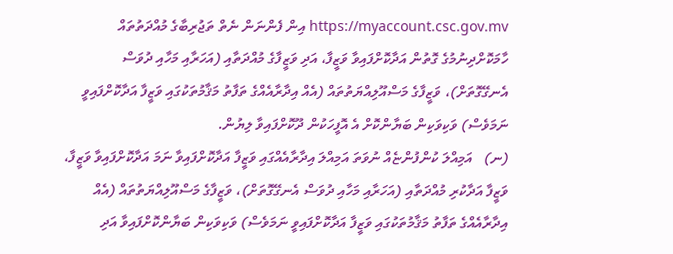https://myaccount.csc.gov.mv އިން ފެންނަން ނެތް ތަޖުރިބާގެ މުއްދަތުތައް ހާމަކޮށްދިނުމުގެ ގޮތުން އަދާކޮށްފައިވާ ވަޒީފާ، އަދި ވަޒީފާގެ މުއްދަތާއި (އަހަރާއި މަހާއި ދުވަސް އެނގޭގޮތަށް)، ވަޒީފާގެ މަސްއޫލިއްޔަތުތައް (އެއް އިދާރާއެއްގެ ތަފާތު މަޤާމުތަކުގައި ވަޒީފާ އަދާކޮށްފައިވީ ނަމަވެސް) ވަކިވަކިން ބަޔާންކޮށް އެ އޮފީހަކުން ދޫކޮށްފައިވާ ލިޔުން.
(ނ)   އަމިއްލަ ކުންފުންޏެއް ނުވަތަ އަމިއްލަ އިދާރާއެއްގައި ވަޒީފާ އަދާކޮށްފައިވާ ނަމަ އަދާކޮށްފައިވާ ވަޒީފާ، ވަޒީފާ އަދާކުރި މުއްދަތާއި (އަހަރާއި މަހާއި ދުވަސް އެނގޭގޮތަށް)، ވަޒީފާގެ މަސްއޫލިއްޔަތުތައް (އެއް އިދާރާއެއްގެ ތަފާތު މަޤާމުތަކުގައި ވަޒީފާ އަދާކޮށްފައިވީ ނަމަވެސް) ވަކިވަކިން ބަޔާންކޮށްފައިވާ އަދި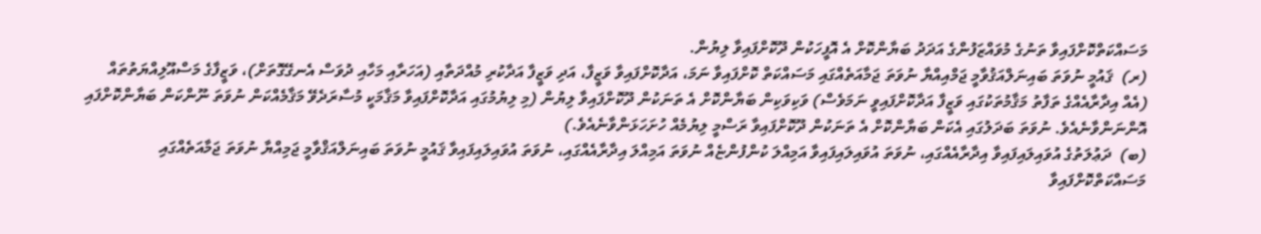މަސައްކަތްކޮށްފައިވާ ތަނުގެ މުވައްޒަފުންގެ އަދަދު ބަޔާންކޮށް އެ އޮފީހަކުން ދޫކޮށްފައިވާ ލިޔުން.
(ރ)  ޤައުމީ ނުވަތަ ބައިނަލްއަޤުވާމީ ޖަމްއިއްޔާ ނުވަތަ ޖަމާއަތެއްގައި މަސައްކަތް ކޮށްފައިވާ ނަމަ، އަދާކޮށްފައިވާ ވަޒީފާ، އަދި ވަޒީފާ އަދާކުރި މުއްދަތާއި (އަހަރާއި މަހާއި ދުވަސް އެނގޭގޮތަށް)، ވަޒީފާގެ މަސްއޫލިއްޔަތުތައް (އެއް އިދާރާއެއްގެ ތަފާތު މަޤާމުތަކުގައި ވަޒީފާ އަދާކޮށްފައިވީ ނަމަވެސް) ވަކިވަކިން ބަޔާންކޮށް އެ ތަނަކުން ދޫކޮށްފައިވާ ލިޔުން (މި ލިޔުމުގައި އަދާކޮށްފައިވާ މަޤާމަކީ މުސާރަދެވޭ މަޤާމެއްކަން ނުވަތަ ނޫންކަން ބަޔާންކޮށްފައި އޮންނަންވާނެއެވެ. ނުވަތަ ބަދަލުގައި އެކަން ބަޔާންކޮށް އެ ތަނަކުން ދޫކޮށްފައިވާ ރަސްމީ ލިޔުމެއް ހުށަހަޅަންވާނެއެވެ.)
(ބ)  ދަޢުލަތުގެ އުވައިލައިފައިވާ އިދާރާއެއްގައި، ނުވަތަ އުވައިލައިފައިވާ އަމިއްލަ ކުންފުންޏެއް ނުވަތަ އަމިއްލަ އިދާރާއެއްގައި، ނުވަތަ އުވައިލައިފައިވާ ޤައުމީ ނުވަތަ ބައިނަލްއަޤްވާމީ ޖަމިއްޔާ ނުވަތަ ޖަމާއަތެއްގައި މަސައްކަތްކޮށްފައިވާ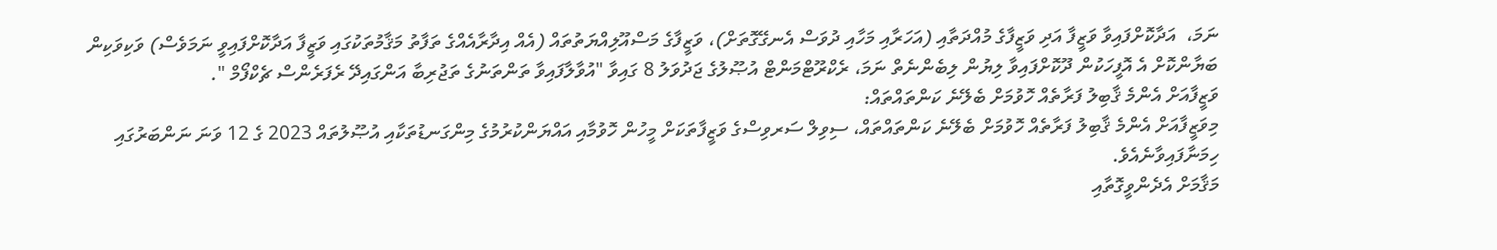ނަމަ،  އަދާކޮށްފައިވާ ވަޒީފާ އަދި ވަޒީފާގެ މުއްދަތާއި (އަހަރާއި މަހާއި ދުވަސް އެނގޭގޮތަށް)، ވަޒީފާގެ މަސްއޫލިއްޔަތުތައް (އެއް އިދާރާއެއްގެ ތަފާތު މަޤާމުތަކުގައި ވަޒީފާ އަދާކޮށްފައިވީ ނަމަވެސް) ވަކިވަކިން ބަޔާންކޮށް އެ އޮފީހަކުން ދޫކޮށްފައިވާ ލިޔުން ލިބެންނެތް ނަމަ، ރެކްރޫޓްމަންޓް އުޞޫލުގެ ޖަދުވަލު 8 ގައިވާ "އުވާލާފައިވާ ތަންތަނުގެ ތަޖުރިބާ އަންގައިދޭ ރެފަރެންސް ޗެކްފޯމް ".
ވަޒީފާއަށް އެންމެ ޤާބިލު ފަރާތެއް ހޮވުމަށް ބެލޭނެ ކަންތައްތައް:
މިވަޒީފާއަށް އެންމެ ޤާބިލު ފަރާތެއް ހޮވުމަށް ބެލޭނެ ކަންތައްތައް، ސިވިލް ސަރވިސްގެ ވަޒީފާތަކަށް މީހުން ހޮވުމާއި އައްޔަންކުރުމުގެ މިންގަނޑުތަކާއި އުޞޫލުތައް 2023 ގެ 12 ވަނަ ނަންބަރުގައި ހިމަނާފައިވާނެއެވެ.
މަޤާމަށް އެދެންވީގޮތާއި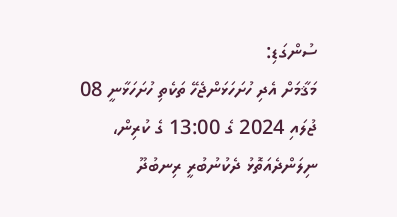ސުންގަޑި:
މަޤާމަށް އެދި ހުށަހަޅަންޖެހޭ ތަކެތި ހުށަހަޅާނީ 08 ޖުލައި 2024 ގެ 13:00 ގެ ކުރިން، ނިލަންދެއަތޮޅު ދެކުނުބުރީ ރިނބުދޫ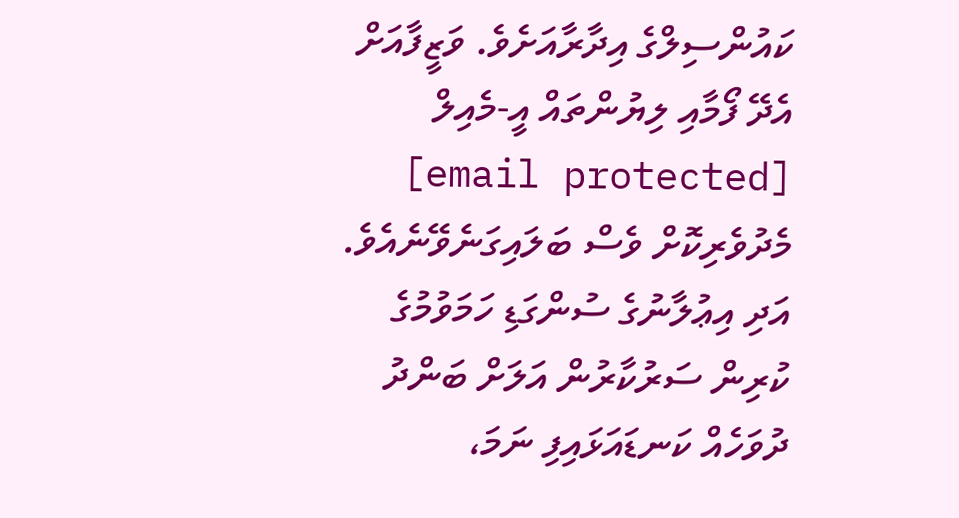ކައުންސިލްގެ އިދާރާއަށެވެ. ވަޒީފާއަށް އެދޭ ފޯމާއި ލިޔުންތައް އީ-މެއިލް [email protected] މެދުވެރިކޮށް ވެސް ބަލައިގަނެވޭނެއެވެ.
އަދި އިޢުލާނުގެ ސުންގަޑި ހަމަވުމުގެ ކުރިން ސަރުކާރުން އަލަށް ބަންދު ދުވަހެއް ކަނޑައަޅައިފި ނަމަ،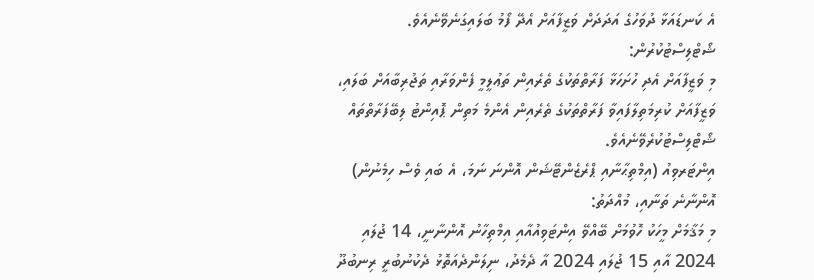އެ ކަނޑައަޅާ ދުވަހުގެ އަދަދަށް ވަޒީފާއަށް އެދޭ ފޯމު ބަލައިގަނެވޭނެއެވެ.
ޝޯޓްލިސްޓުކުރުން:
މި ވަޒީފާއަށް އެދި ހުށަހަޅާ ފަރާތްތަކުގެ ތެރެއިން ތަޢުލީމީ ފެންވަރާއި ތަޖުރިބާއަށް ބަލައި، ވަޒީފާއަށް ކުރިމަތިލާފައިވާ ފަރާތްތަކުގެ ތެރެއިން އެންމެ މަތިން ޕޮއިންޓު ލިބޭފަރާތްތައް ޝޯޓްލިސްޓުކުރެވޭނެއެވެ.
އިންޓަރވިއު (އިމްތިޙާނާއި ޕްރެޒެންޓޭޝަން އޮންނަ ނަމަ، އެ ބައި ވެސް ހިމެނުން) އޮންނާނެ ތަނާއި، މުއްދަތު:
މި މަޤާމަށް މީހަކު ހޮވުމަށް ބޭއްވޭ އިންޓަވިއުއާއި އިމްތިހާނު އޮންނާނީ، 14 ޖުލައި 2024 އާއި 15 ޖުލައި 2024 އާ ދެމެދު، ނިލަންދެއަތޮޅު ދެކުނުބުރީ ރިނބުދޫ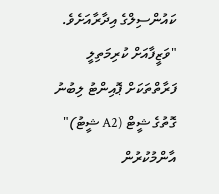ކައުންސިލްގެ އިދާރާއަށެވެ.
"ވަޒީފާއަށް ކުރިމަތިލީ ފަރާތްތަކަށް ޕޮއިންޓު ލިބުނު ގޮތުގެ ޝީޓް (A2 ޝީޓު)" އާންމުކުރުން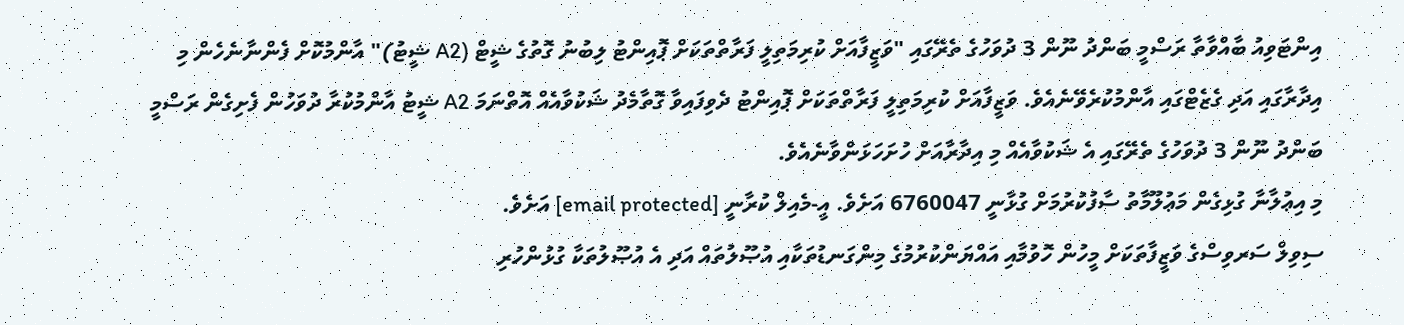އިންޓަވިއު ބާއްވާތާ ރަސްމީ ބަންދު ނޫން 3 ދުވަހުގެ ތެރޭގައި "ވަޒީފާއަށް ކުރިމަތިލީ ފަރާތްތަކަށް ޕޮއިންޓު ލިބުނު ގޮތުގެ ޝީޓް (A2 ޝީޓު)" އާންމުކޮށް ފެންނާނެހެން މި އިދާރާގައި އަދި ގެޒެޓްގައި އާންމުކުރެވޭނެއެވެ. ވަޒީފާއަށް ކުރިމަތިލީ ފަރާތްތަކަށް ޕޮއިންޓު ދެވިފައިވާ ގޮތާމެދު ޝަކުވާއެއް އޮތްނަމަ A2 ޝީޓު އާންމުކުރާ ދުވަހުން ފެށިގެން ރަސްމީ ބަންދު ނޫން 3 ދުވަހުގެ ތެރޭގައި އެ ޝަކުވާއެއް މި އިދާރާއަށް ހުށަހަޅަންވާނެއެވެ.
މި އިޢުލާނާ ގުޅިގެން މަޢުލޫމާތު ސާފުކުރުމަށް ގުޅާނީ 6760047 އަށެވެ. އީ-މެއިލް ކުރާނީ [email protected] އަށެވެ.
ސިވިލް ސަރވިސްގެ ވަޒީފާތަކަށް މީހުން ހޮވުމާއި އައްޔަންކުރުމުގެ މިންގަނޑުތަކާއި އުޞޫލުތައް އަދި އެ އުޞޫލުތަކާ ގުޅުންހުރި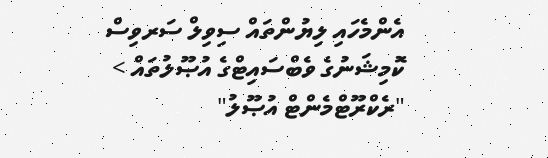އެންމެހައި ލިޔުންތައް ސިވިލް ސަރވިސް ކޮމިޝަނުގެ ވެބްސައިޓްގެ އުޞޫލުތައް > "ރެކްރޫޓްމެންޓް އުޞޫލު"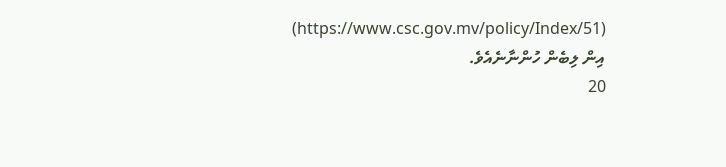(https://www.csc.gov.mv/policy/Index/51)  އިން ލިބެން ހުންނާނެއެވެ.
20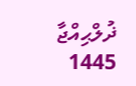ޛުލްޙިއްޖާ  1445